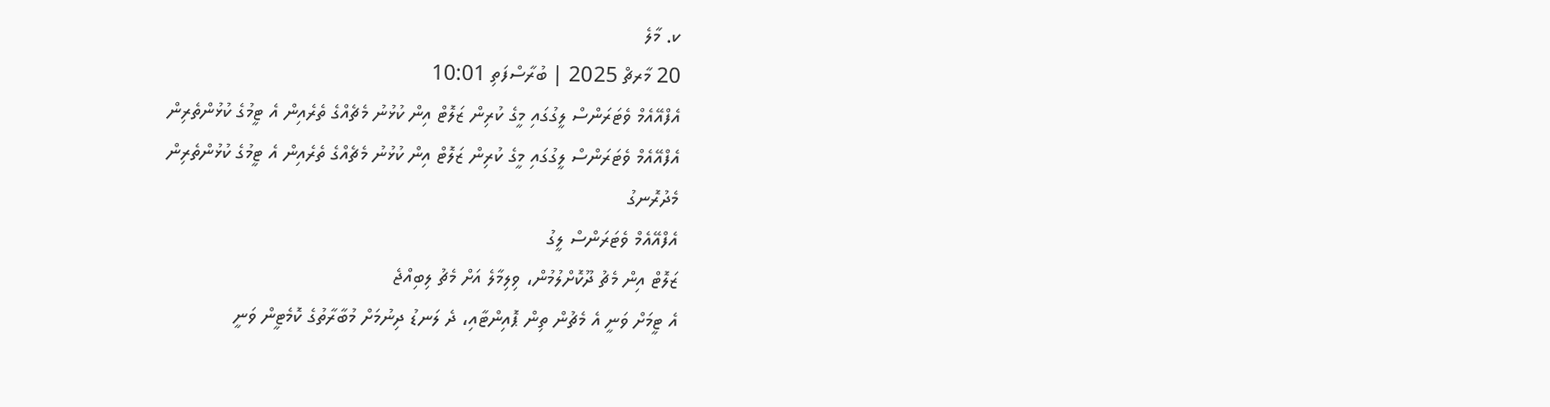ކ. މާލެ
20 މާރޗް 2025 | ބުރާސްފަތި 10:01
އެފްއޭއެމް ވެޓަރަންސް ލީގުގައި މީގެ ކުރިން ޒަލޮޓް އިން ކުޅުނު މެޗެއްގެ ތެރެއިން އެ ޓީމުގެ ކުޅުންތެރިން
އެފްއޭއެމް ވެޓަރަންސް ލީގުގައި މީގެ ކުރިން ޒަލޮޓް އިން ކުޅުނު މެޗެއްގެ ތެރެއިން އެ ޓީމުގެ ކުޅުންތެރިން
މެދުރޮނގު
އެފްއޭއެމް ވެޓަރަންސް ލީގު
ޒަލޮޓް އިން މެޗު ދޫކޮށްލުމުން، ވިލިމާލެ އަށް މެޗު ލިބިއްޖެ
އެ ޓީމަށް ވަނީ އެ މެޗުން ތިން ޕޮއިންޓާއި، ދެ ލަނޑު ދިނުމަށް މުބާރާތުގެ ކޮމެޓީން ވަނީ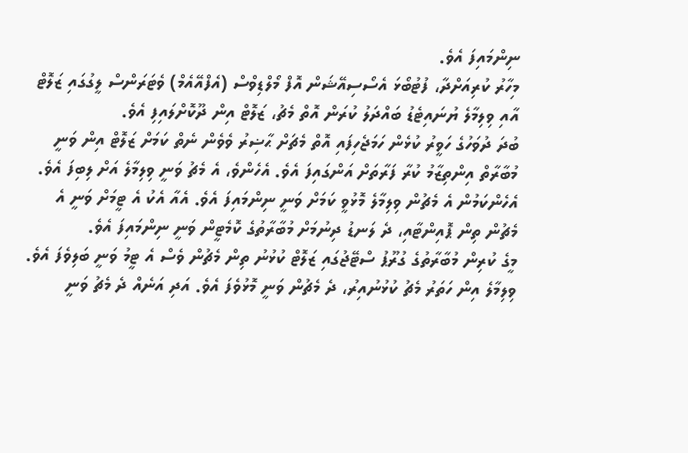ނިންމައިފަ އެވެ.
މިހާރު ކުރިއަށްދާ، ފުޓުބޯޅަ އެސޯސިއޭޝަން އޮފް މޯލްޑިވްސް (އެފްއޭއެމް) ވެޓަރަންސް ލީގުގައި ޒަލޮޓް އާއި ވިލިމާލެ ޔުނައިޓެޑު ބައްދަލު ކުރަން އޮތް މެޗު، ޒަލޮޓް އިން ދޫކޮށްލައިފި އެވެ.
ބުދަ ދުވަހުގެ ހަވީރު ކުޅެން ހަމަޖެހިފައި އޮތް މެޗަށް ޙާޟިރު ވެވެން ނެތް ކަމަށް ޒަލޮޓް އިން ވަނީ މުބާރާތް އިންތިޒާމު ކުރާ ފަރާތަށް އަންގައިފަ އެވެ. އެހެންވެ، އެ މެޗު ވަނީ ވިލިމާލެ އަށް ލިބިފަ އެވެ.
އެހެންކަމުން އެ މެޗުން ވިލިމާލެ މޮޅުވީ ކަމަށް ވަނީ ނިންމައިފަ އެވެ. އެއާ އެކު އެ ޓީމަށް ވަނީ އެ މެޗުން ތިން ޕޮއިންޓާއި، ދެ ލަނޑު ދިނުމަށް މުބާރާތުގެ ކޮމެޓީން ވަނީ ނިންމައިފަ އެވެ.
މީގެ ކުރިން މުބާރާތުގެ ގުރޫޕު ސްޓޭޖުގައި ޒަލޮޓް ކުޅުނު ތިން މެޗުން ވެސް އެ ޓީމު ވަނީ ބަލިވެފަ އެވެ. ވިލިމާލެ އިން ހަތަރު މެޗު ކުޅުނުއިރު، ދެ މެޗުން ވަނީ މޮޅުވެފަ އެވެ. އަދި އަނެއް ދެ މެޗު ވަނީ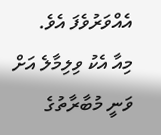އެއްވަރުވެފަ އެވެ.
މިއާ އެކު ވިލިމާލެ އަށް ވަނީ މުބާރާތުގެ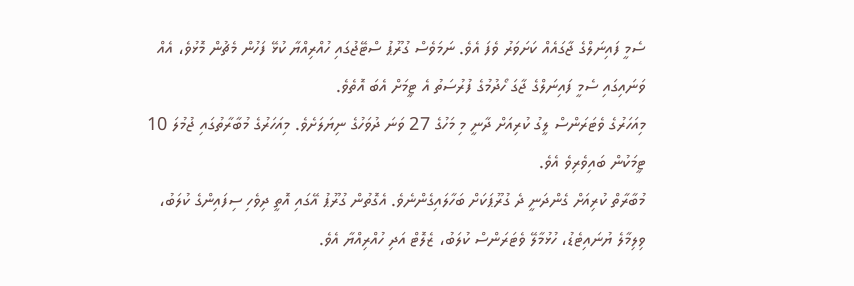ސެމީ ފައިނަލްގެ ޖާގައެއް ކަށަވަރު ވެފަ އެވެ. ނަމަވެސް ގުރޫޕު ސްޓޭޖުގައި ހުއްރިއްޔާ ކުޅޭ ފަހުން މެޗުން މޮޅުވެ، އެއް ވަނައިގައި ސެމީ ފައިނަލްގެ ޖާގަ ހޯދުމުގެ ފުރުސަތު އެ ޓީމަށް އެބަ އޮތެވެ.
މިއަހަރުގެ ވެޓަރަންސް ލީގު ކުރިއަށް ދާނީ މި މަހުގެ 27 ވަނަ ދުވަހުގެ ނިޔަލަށެވެ. މިއަހަރުގެ މުބާރާތުގައި ޖުމުލަ 10 ޓީމަކުން ބައިވެރިވެ އެވެ.
މުބާރާތް ކުރިއަށް ގެންދަނީ ދެ ގުރޫޕަކަށް ބަހާލައިގެންނެވެ. އެގޮތުން ގުރޫޕު އޭގައި އޮތީ ދިވެހި ސިފައިންގެ ކުލަބު، ވިލިމާލެ ޔުނައިޓެޑު، ހުޅުމާލޭ ވެޓަރަންސް ކުލަބު، ޒެލޮޓް އަދި ހުއްރިއްޔާ އެވެ.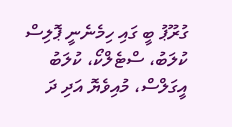ގުރޫޕު ބީ ގައި ހިމެނެނީ ޕޮލިސް ކުލަބު، ސްޓެލްކޯ، ކުލަބު އީގަލްސް، މުއިވެޔޮ އަދި ދަ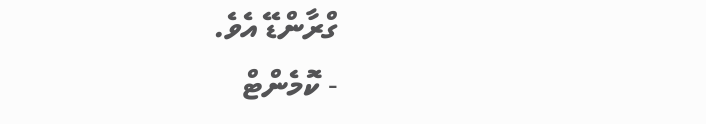ގްރާންޑޭ އެވެ.
- ކޮމެންޓް